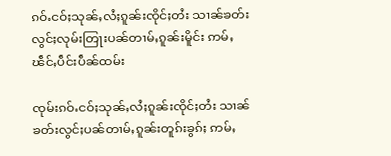ၵဝ်ႉငဝ်ႈသုၼ်ႇလႆႈၵူၼ်းၸိုင်ႈတႆး သၢၼ်ၶတ်း လွင်ႈလုမ်းတြႃးပၼ်တၢမ်ႇၵူၼ်းမိူင်း ဢမ်ႇၽဵင်ႇပဵင်းပဵၼ်ထမ်း

ၸုမ်းၵဝ်ႉငဝ်ႈသုၼ်ႇလႆႈၵူၼ်းၸိုင်ႈတႆး သၢၼ်ၶတ်းလွင်ႈပၼ်တၢမ်ႇၵူၼ်းတူၵ်းၶွၵ်ႈ ဢမ်ႇ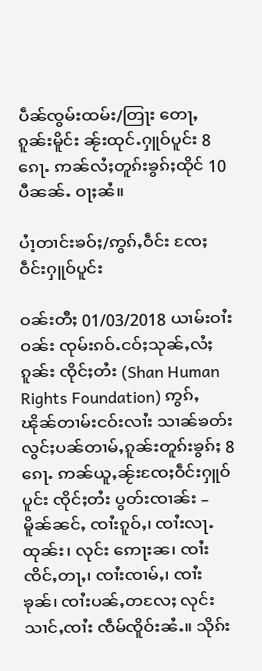ပဵၼ်ၸွမ်းထမ်း/တြႃး တေႃႇ ၵူၼ်းမိူင်း ၼႂ်းထုင်ႉႁူဝ်ပူင်း 8 ၵေႃႉ ဢၼ်လႆႈတူၵ်းၶွၵ်ႈထိုင် 10 ပီၼၼ်ႉ ဝႃႈၼႆ။

ပႆၢ့တၢင်းၶဝ်ႈ/ဢွၵ်ႇဝဵင်း ၸႄႈဝဵင်းႁူဝ်ပူင်း

ဝၼ်းတီႈ 01/03/2018 ယၢမ်းဝၢႆးဝၼ်း ၸုမ်းၵဝ်ႉငဝ်ႈသုၼ်ႇလႆႈၵူၼ်း ၸိုင်ႈတႆး (Shan Human Rights Foundation) ဢွၵ်ႇၽိုၼ်တၢမ်းငဝ်းလၢႆး သၢၼ်ၶတ်းလွင်ႈပၼ်တၢမ်ႇၵူၼ်းတူၵ်းၶွၵ်ႈ 8 ၵေႃႉ ဢၼ်ယူႇၼႂ်းၸႄႈဝဵင်းႁူဝ်ပူင်း ၸိုင်ႈတႆး ပွတ်းၸၢၼ်း – မိူၼ်ၼင်ႇ ၸၢႆးၵူဝ်ႇ၊ ၸၢႆးလႃႉထုၼ်း၊ လုင်း ဢေႃးၼ၊ ၸၢႆးၸိင်ႇတႃႇ၊ ၸၢႆးၸၢမ်ႇ၊ ၸၢႆးၶုၼ်၊ ၸၢႆးပၼ်ႇတလႄႈ လုင်းသၢင်ႇၸၢႆး ၸဵမ်ၸိူဝ်းၼႆႉ။ သိုၵ်း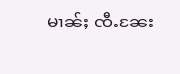မၢၼ်ႈ ၸီႉၼႄး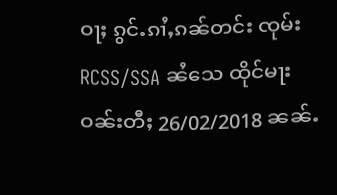ဝႃႈ ၵွင်ႉၵၢႆႇၵၼ်တင်း ၸုမ်း RCSS/SSA ၼႆသေ ထိုင်မႃး ဝၼ်းတီႈ 26/02/2018 ၼၼ်ႉ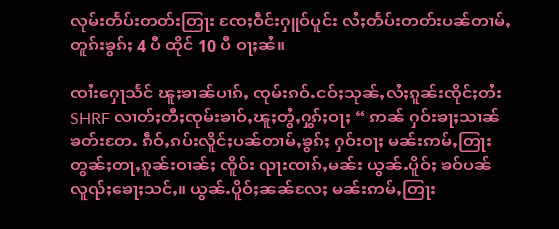လုမ်းတႅပ်းတတ်းတြႃး ၸႄႈဝဵင်းႁူဝ်ပူင်း လႆႈတႅပ်းတတ်းပၼ်တၢမ်ႇ တူၵ်းၶွၵ်ႈ 4 ပီ ထိုင် 10 ပီ ဝႃႈၼႆ။

ၸၢႆးႁေႃသႅင် ၽူႈၶၢၼ်ပၢၵ်ႇ ၸုမ်းၵဝ်ႉငဝ်ႈသုၼ်ႇလႆႈၵူၼ်းၸိုင်ႈတႆး SHRF လၢတ်ႈတီႈၸုမ်းၶၢဝ်ႇၽူႈတွႆႇႁွၵ်ႈဝႃႈ “ ဢၼ် ႁဝ်းၶႃႈသၢၼ်ၶတ်းတႄႉ ၵဵဝ်ႇၵပ်းလိူင်ႈပၼ်တၢမ်ႇၶွၵ်ႈ ႁဝ်းဝႃႈ မၼ်းဢမ်ႇတြႃးတွၼ်ႈတႃႇၵူၼ်းဝၢၼ်ႈ ၸိူဝ်း ၺႃးၸၢၵ်ႇမၼ်း ယွၼ်ႉပိူဝ်ႈ ၶဝ်ပၼ်လူၺ်ႈၶေႃႈသင်ႇ။ ယွၼ်ႉပိူဝ်ႈၼၼ်လႄႈ မၼ်းဢမ်ႇတြႃး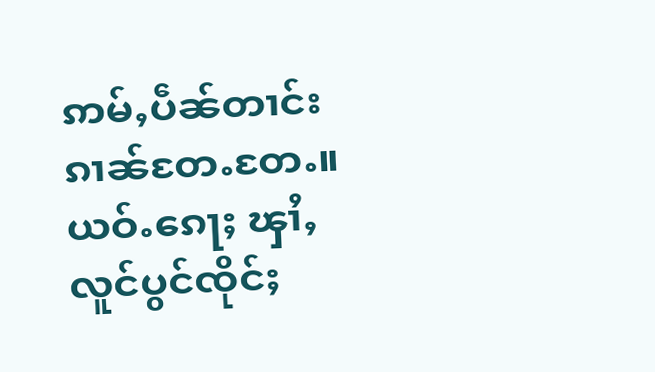ဢမ်ႇပဵၼ်တၢင်းၵၢၼ်တႄႉတႄႉ။ ယဝ်ႉၵေႃႈ ၾၢႆႇလူင်ပွင်ၸိုင်ႈ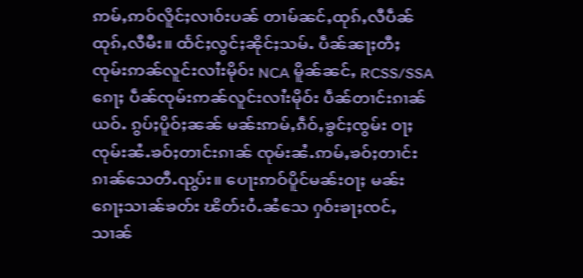ဢမ်ႇဢဝ်လိူင်ႈလၢဝ်းပၼ် တၢမ်ၼင်ႇထုၵ်ႇလီပဵၼ် ထုၵ်ႇလီမီး။ ထႅင်ႈလွင်ႈၼိုင်ႈသမ်ႉ ပဵၼ်ၼႃႈတီႈ ၸုမ်းဢၼ်လူင်းလၢႆးမိုဝ်း NCA မိူၼ်ၼင်ႇ RCSS/SSA ၵေႃႈ ပဵၼ်ၸုမ်းဢၼ်လူင်းလၢႆးမိုဝ်း ပဵၼ်တၢင်းၵၢၼ်ယဝ်ႉ ၵွပ်ႈပိူဝ်ႈၼၼ် မၼ်းဢမ်ႇၵဵဝ်ႇၶွင်ႈၸွမ်း ဝႃႈၸုမ်းၼႆႉၶဝ်ႈတၢင်းၵၢၼ် ၸုမ်းၼႆႉဢမ်ႇၶဝ်ႈတၢင်းၵၢၼ်သေတီႉၺွပ်း။ ပေႃးဢဝ်ပိူင်မၼ်းဝႃႈ မၼ်းၵေႃႈသၢၼ်ၶတ်း ၽိတ်းဝႆႉၼႆသေ ႁဝ်းၶႃႈၸင်ႇသၢၼ်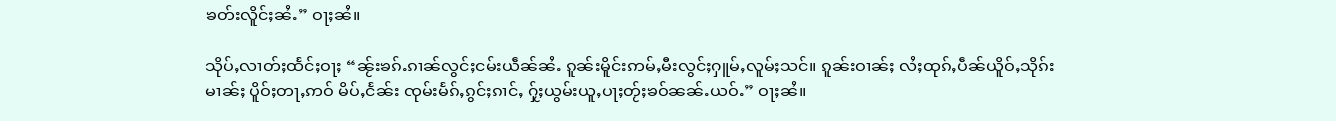ၶတ်းလိူင်ႈၼႆႉ” ဝႃႈၼႆ။

သိုပ်ႇလၢတ်ႈထႅင်ႈဝႃႈ “ၼႂ်းၶၵ်ႉၵၢၼ်လွင်ႈငမ်းယဵၼ်ၼႆႉ ၵူၼ်းမိူင်းဢမ်ႇမီးလွင်ႈႁူမ်ႇလူမ်ႈသင်။ ၵူၼ်းဝၢၼ်ႈ လႆႈထုၵ်ႇပဵၼ်ယိူဝ်ႇသိုၵ်းမၢၼ်ႈ ပိူဝ်ႈတႃႇဢဝ် မိပ်ႇငႅၼ်း ၸုမ်းမႅၵ်ႇၵွင်ႈၵၢင်ႇ ႁႂ်ႈယွမ်းယူႇပႃႈတႂ်ႈၶဝ်ၼၼ်ႉယဝ်ႉ” ဝႃႈၼႆ။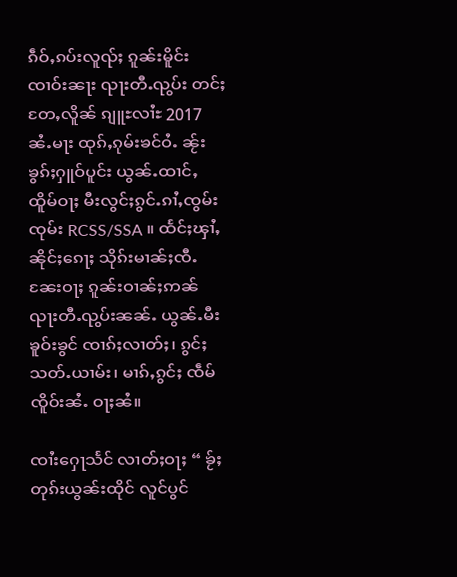ၵဵဝ်ႇၵပ်းလူၺ်ႈ ၵူၼ်းမိူင်းၸၢဝ်းၼႃး ၺႃးတီႉၺွပ်း တင်ႈတႄႇလိူၼ် ၵျူႊလၢႆႊ 2017 ၼႆႉမႃး ထုၵ်ႇၵုမ်းၶင်ဝႆႉ ၼႂ်းၶွၵ်ႈႁူဝ်ပူင်း ယွၼ်ႉထၢင်ႇထိူမ်ဝႃႈ မီးလွင်ႈၵွင်ႉၵၢႆႇၸွမ်း ၸုမ်း RCSS/SSA ။ ထႅင်ႈၾၢႆႇၼိုင်ႈၵေႃႈ သိုၵ်းမၢၼ်ႈၸီႉၼႄးဝႃႈ ၵူၼ်းဝၢၼ်ႈဢၼ်ၺႃးတီႉၺွပ်းၼၼ်ႉ ယွၼ်ႉမီးၶူဝ်းၶွင် ၸၢၵ်ႈလၢတ်ႈ၊ ၵွင်ႈသတ်ႉယၢမ်း၊ မၢၵ်ႇၵွင်ႈ ၸဵမ်ၸိူဝ်းၼႆႉ ဝႃႈၼႆ။

ၸၢႆးႁေႃသႅင် လၢတ်ႈဝႃႈ “ ၶႂ်ႈတုၵ်းယွၼ်းထိုင် လူင်ပွင်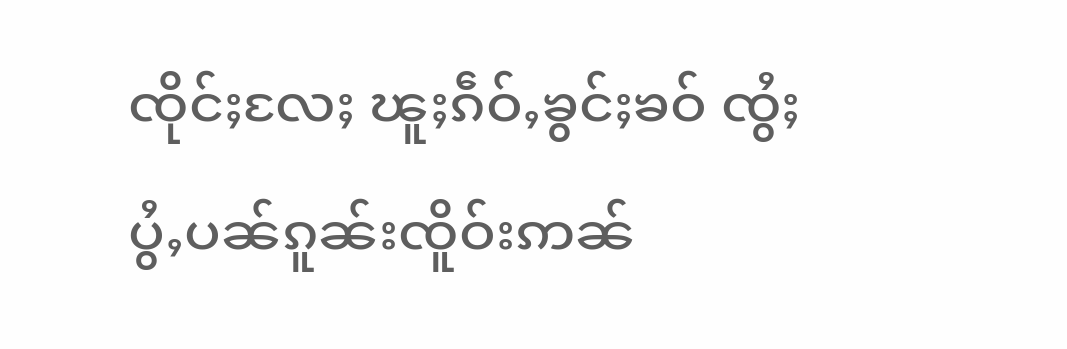ၸိုင်ႈလႄႈ ၽူႈၵဵဝ်ႇၶွင်ႈၶဝ် ၸွႆႈပွႆႇပၼ်ၵူၼ်းၸိူဝ်းဢၼ်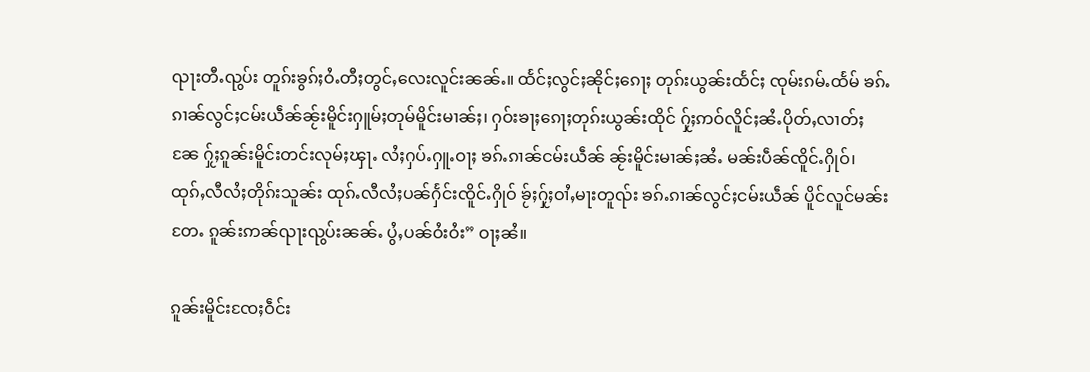ၺႃးတီႉၺွပ်း တူၵ်းၶွၵ်ႈဝႆႉတီႈတွင်ႇလေးလူင်းၼၼ်ႉ။ ထႅင်ႈလွင်ႈၼိုင်ႈၵေႃႈ တုၵ်းယွၼ်းထႅင်ႈ ၸုမ်းၵမ်ႉထႅမ် ၶၵ်ႉၵၢၼ်လွင်ႈငမ်းယဵၼ်ၼႂ်းမိူင်းႁူမ်ႈတုမ်မိူင်းမၢၼ်ႈ၊ ႁဝ်းၶႃႈၵေႃႈတုၵ်းယွၼ်းထိုင် ႁႂ်ႈဢဝ်လိူင်ႈၼႆႉပိုတ်ႇလၢတ်ႈၼႄ ႁႂ်ႈၵူၼ်းမိူင်းတင်းလုမ်ႈၾႃႉ လႆႈႁပ်ႉႁူႉဝႃႈ ၶၵ်ႉၵၢၼ်ငမ်းယဵၼ် ၼႂ်းမိူင်းမၢၼ်ႈၼႆႉ မၼ်းပဵၼ်ၸိူင်ႉႁိုဝ်၊ ထုၵ်ႇလီလႆႈတိုၵ်းသူၼ်း ထုၵ်ႉလီလႆႈပၼ်ႁႅင်းၸိူင်ႉႁိုဝ် ၶႂ်ႈႁႂ်ႈဝၢႆႇမႃးတူၺ်း ၶၵ်ႉၵၢၼ်လွင်ႈငမ်းယဵၼ် ပိူင်လူင်မၼ်းတႄႉ ၵူၼ်းဢၼ်ၺႃးၺွပ်းၼၼ်ႉ ပွႆႇပၼ်ဝႆးဝႆး” ဝႃႈၼႆ။

ၵူၼ်းမိူင်းၸႄႈဝဵင်း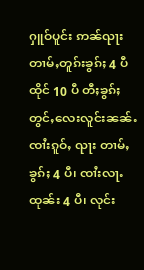ႁူဝ်ပူင်း ဢၼ်ၺႃးတၢမ်ႇတူၵ်းၶွၵ်ႈ 4 ပီ ထိုင် 10 ပီ တီႈၶွၵ်ႈတွင်ႇလေးလူင်းၼၼ်ႉ ၸၢႆးၵူဝ်ႇ ၺႃး တၢမ်ႇၶွၵ်ႈ 4 ပီ၊ ၸၢႆးလႃႉထုၼ်း 4 ပီ၊ လုင်း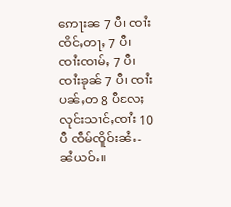ဢေႃးၼ 7 ပီ၊ ၸၢႆးၸိင်ႇတႃႇ 7 ပီ၊ ၸၢႆးၸၢမ်ႇ 7 ပီ၊ ၸၢႆးၶုၼ် 7 ပီ၊ ၸၢႆးပၼ်ႇတ 8 ပီလႄႈ လုင်းသၢင်ႇၸၢႆး 10 ပီ ၸဵမ်ၸိူဝ်းၼႆႉ- ၼႆယဝ်ႉ။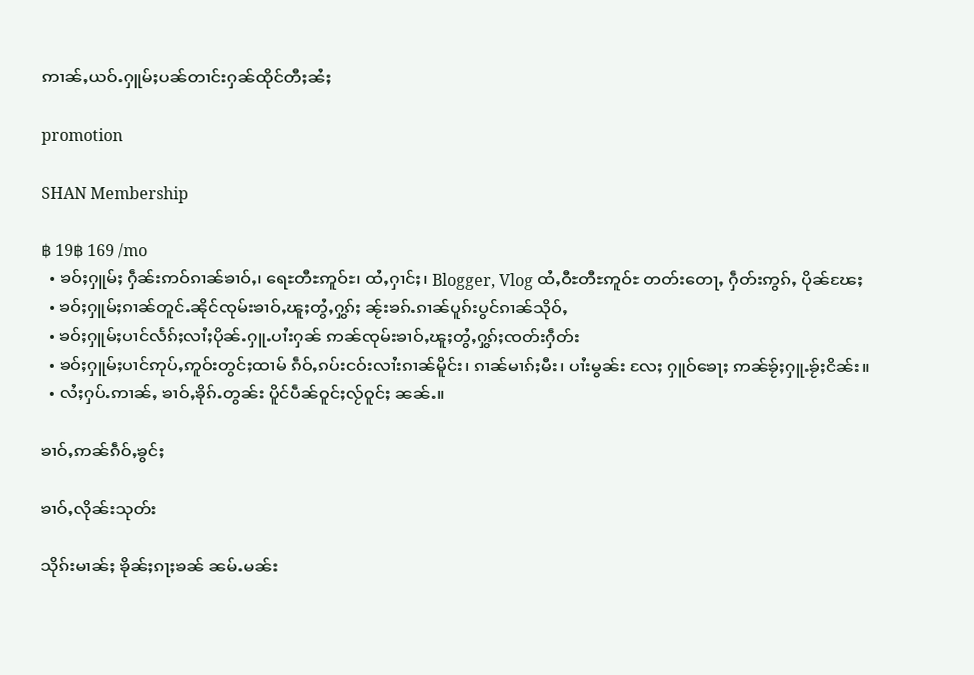ဢၢၼ်ႇယဝ်ႉႁူမ်ႈပၼ်တၢင်းႁၼ်ထိုင်တီႈၼႆႈ

promotion

SHAN Membership

฿ 19฿ 169 /mo
  • ၶဝ်ႈႁူမ်ႈ ႁဵၼ်းဢဝ်ၵၢၼ်ၶၢဝ်ႇ၊ ရေႊတီႊဢူဝ်ႊ၊ ထႆႇႁၢင်ႈ၊ Blogger, Vlog ထႆႇဝီႊတီႊဢူဝ်ႊ တတ်းတေႃႇ ႁဵတ်းဢွၵ်ႇ ပိုၼ်ၽႄႈ
  • ၶဝ်ႈႁူမ်ႈၵၢၼ်တူင်ႉၼိုင်ၸုမ်းၶၢဝ်ႇၽူႈတွႆႇႁွၵ်ႈ ၼႂ်းၶၵ်ႉၵၢၼ်ပူၵ်းပွင်ၵၢၼ်သိုဝ်ႇ
  • ၶဝ်ႈႁူမ်ႈပၢင်လႅၵ်ႈလၢႆႈပိုၼ်ႉႁူႉပၢႆးႁၼ် ဢၼ်ၸုမ်းၶၢဝ်ႇၽူႈတွႆႇႁွၵ်ႈၸတ်းႁဵတ်း
  • ၶဝ်ႈႁူမ်ႈပၢင်ဢုပ်ႇဢူဝ်းတွင်ႈထၢမ် ၵဵဝ်ႇၵပ်းငဝ်းလၢႆးၵၢၼ်မိူင်း၊ ၵၢၼ်မၢၵ်ႈမီး၊ ပၢႆးမွၼ်း လႄႈ ႁူဝ်ၶေႃႈ ဢၼ်ၶႂ်ႈႁူႉၶႂ်ႈငိၼ်း။
  • လႆႈႁပ်ႉဢၢၼ်ႇ ၶၢဝ်ႇၶိုၵ်ႉတွၼ်း ပိူင်ပဵၼ်ဝူင်ႈလႂ်ဝူင်ႈ ၼၼ်ႉ။

ၶၢဝ်ႇဢၼ်ၵဵဝ်ႇၶွင်ႈ

ၶၢဝ်ႇလိုၼ်းသုတ်း

သိုၵ်းမၢၼ်ႈ ၶိုၼ်ႈၵႃႈၶၼ် ၼမ်ႉမၼ်း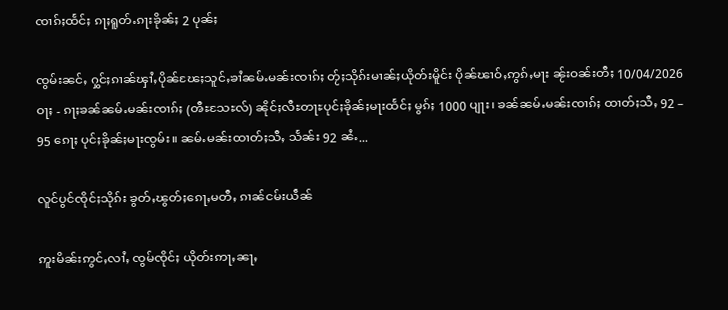ၸၢၵ်ႈထႅင်ႈ ၵႃႈရူတ်ႉၵႃးၶိုၼ်ႈ 2 ပုၼ်ႈ

ၸွမ်းၼင်ႇ ႁွင်ႈၵၢၼ်ၾၢႆႇပိုၼ်ၽႄႈသူင်ႇၶၢႆၼမ်ႉမၼ်းၸၢၵ်ႈ တႂ်ႈသိုၵ်းမၢၼ်ႈယိုတ်းမိူင်း ပိုၼ်ၽၢဝ်ႇဢွၵ်ႇမႃး ၼႂ်းဝၼ်းတီႈ 10/04/2026 ဝႃႈ - ၵႃႈၶၼ်ၼမ်ႉမၼ်းၸၢၵ်ႈ (ၻီႊသႄႊလ်) ၼိုင်ႈလီႊတႃႊပုင်ႈၶိုၼ်ႈမႃးထႅင်ႈ မွၵ်ႈ 1000 ပျႃး၊ ၶၼ်ၼမ်ႉမၼ်းၸၢၵ်ႈ ထၢတ်ႈသီႇ 92 – 95 ၵေႃႈ ပုင်ႈၶိုၼ်ႈမႃးၸွမ်း။ ၼမ်ႉမၼ်းထၢတ်ႈသီႇ သႅၼ်း 92 ၼႆႉ...

လူင်ပွင်ၸိုင်ႈသိုၵ်း ၶွတ်ႇၽွတ်ႈၵေႃႇမတီႇ ၵၢၼ်ငမ်းယဵၼ်

ဢူးမိၼ်းဢွင်ႇလၢႆႇ ၸွမ်ၸိုင်ႈ ယိုတ်းဢႃႇၼႃႇ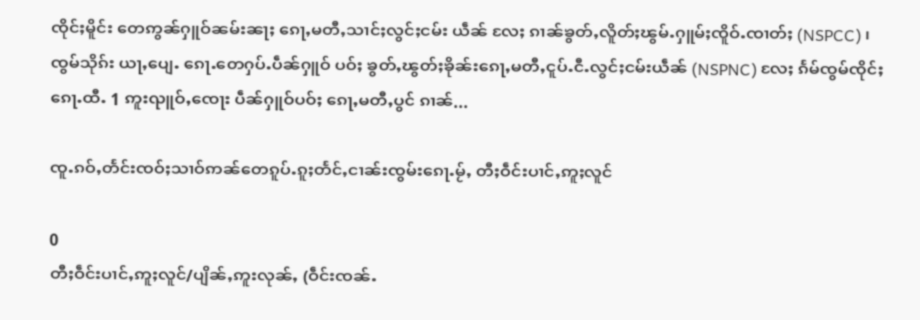ၸိုင်ႈမိူင်း တေဢွၼ်ႁူဝ်ၼမ်းၼႃႈ ၵေႃႇမတီႇသၢင်ႈလွင်ႈငမ်း ယဵၼ် လႄႈ ၵၢၼ်ၶွတ်ႇလိူတ်ႈၽွမ်ႉႁူမ်ႈၸိူဝ်ႉၸၢတ်ႈ (NSPCC) ၊ ၸွမ်သိုၵ်း ယႃႇပျေႉ ၵေႃႉတေႁပ်ႉပဵၼ်ႁူဝ် ပဝ်ႈ ၶွတ်ႇၽွတ်ႈၶိုၼ်းၵေႃႇမတီႇငူပ်ႉငီႉလွင်ႈငမ်းယဵၼ် (NSPNC) လႄႈ ၵႅမ်ၸွမ်ၸိုင်ႈ ၵေႃႉထီႉ 1 ဢူးၺူဝ်ႇၸေႃး ပဵၼ်ႁူဝ်ပဝ်ႈ ၵေႃႇမတီႇပွင် ၵၢၼ်...

ၸူႉၵဝ်ႇတႅင်းၸဝ်ႈသၢဝ်ဢၼ်တေၵူပ်ႉၵူႈတႅင်ႇငၢၼ်းၸွမ်းၵေႃႉမႂ်ႇ တီႈဝဵင်းပၢင်ႇဢူႈလူင်

0
တီႈဝဵင်းပၢင်ႇဢူႈလူင်/ပျိၼ်ႇဢူးလုၼ်ႇ (ဝဵင်းၸၼ်ႉ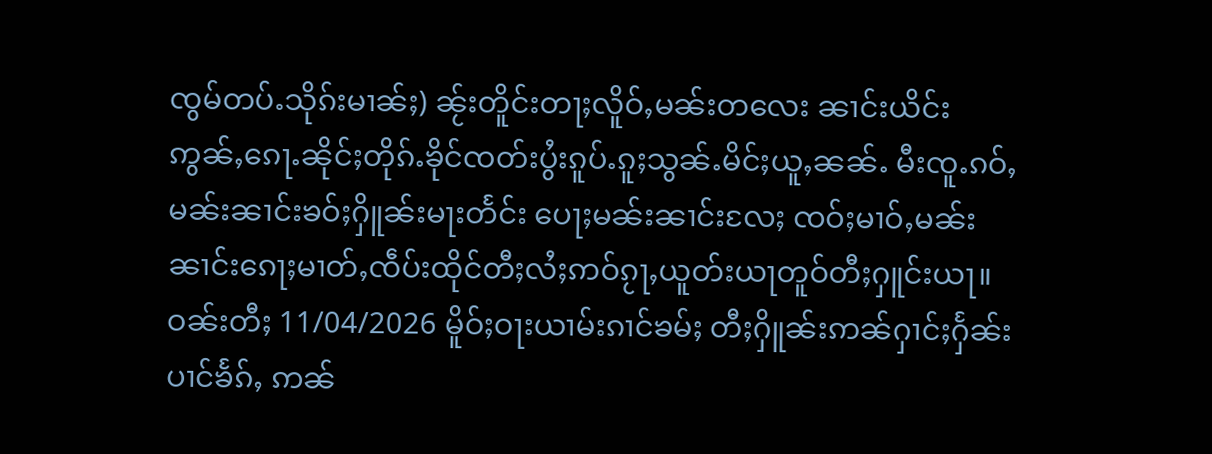ၸွမ်တပ်ႉသိုၵ်းမၢၼ်ႈ) ၼႂ်းတိူင်းတႃႈလိူဝ်ႇမၼ်းတလေး ၼၢင်းယိင်းဢွၼ်ႇၵေႃႉၼိုင်ႈတိုၵ်ႉၶိုင်ၸတ်းပွႆးၵူပ်ႉၵူႈသွၼ်ႉမိင်ႈယူႇၼၼ်ႉ မီးၸူႉၵဝ်ႇမၼ်းၼၢင်းၶဝ်ႈႁိူၼ်းမႃးတႅင်း ပေႃႈမၼ်းၼၢင်းလႄႈ ၸဝ်ႈမၢဝ်ႇမၼ်းၼၢင်းၵေႃႈမၢတ်ႇၸဵပ်းထိုင်တီႈလႆႈဢဝ်ၵႂႃႇယူတ်းယႃတူဝ်တီႈႁူင်းယႃ။ ဝၼ်းတီႈ 11/04/2026 မိူဝ်ႈဝႃးယၢမ်းၵၢင်ၶမ်ႈ တီႈႁိူၼ်းဢၼ်ႁၢင်ႈႁႅၼ်းပၢင်ၶႅၵ်ႇ ဢၼ်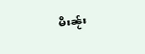မီးၼႂ်း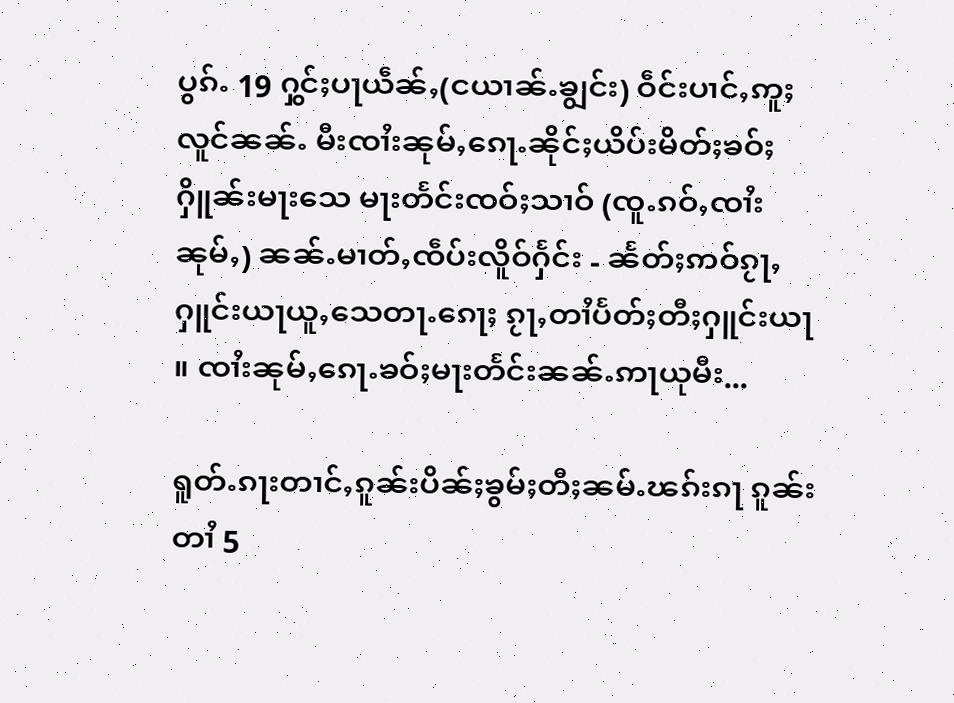ပွၵ်ႉ 19 ႁွင်ႈပႃယဵၼ်ႇ(ငယၢၼ်ႉၶျွင်း) ဝဵင်းပၢင်ႇဢူႈလူင်ၼၼ်ႉ မီးၸၢႆးၼုမ်ႇၵေႃႉၼိုင်ႈယိပ်းမိတ်ႈၶဝ်ႈႁိူၼ်းမႃးသေ မႃးတႅင်းၸဝ်ႈသၢဝ် (ၸူႉၵဝ်ႇၸၢႆးၼုမ်ႇ) ၼၼ်ႉမၢတ်ႇၸဵပ်းလိူဝ်ႁႅင်း - ၼႅတ်ႈဢဝ်ၵႂႃႇႁူင်းယႃယူႇသေတႃႉၵေႃႈ ၵႂႃႇတၢႆပႅတ်ႈတီႈႁူင်းယႃ ။ ၸၢႆးၼုမ်ႇၵေႃႉၶဝ်ႈမႃးတႅင်းၼၼ်ႉဢႃယုမီး...

ရူတ်ႉၵႃးတၢင်ႇၵူၼ်းပိၼ်ႈၶွမ်ႈတီႈၼမ်ႉၽၵ်းၵႃ ၵူၼ်းတၢႆ 5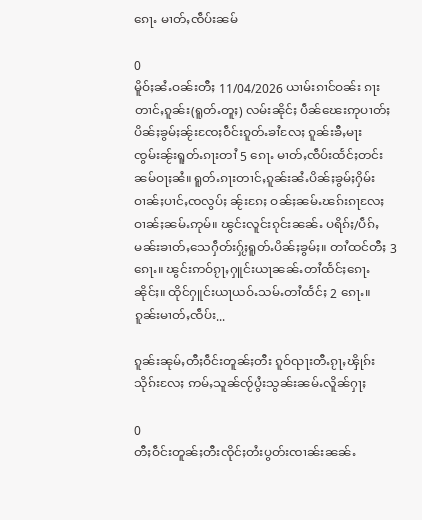ၵေႃႉ မၢတ်ႇၸဵပ်းၼမ်

0
မိူဝ်ႈၼႆႉဝၼ်းတီႈ 11/04/2026 ယၢမ်းၵၢင်ဝၼ်း ၵႃးတၢင်ႇၵူၼ်း(ရူတ်ႉတူႈ) လမ်းၼိုင်ႈ ပဵၼ်ၽေးဢုပၢတ်ႈပိၼ်ႈၶွမ်ႈၼႂ်းၸႄႈဝဵင်းၵူတ်ႉၶၢႆလႄႈ ၵူၼ်းၶီႇမႃးၸွမ်းၼႂ်းရူတ်ႉၵႃးတၢႆ 5 ၵေႃႉ မၢတ်ႇၸဵပ်းထႅင်ႈတင်းၼမ်ဝႃႈၼႆ။ ရူတ်ႉၵႃးတၢင်ႇၵူၼ်းၼႆႉပိၼ်ႈၶွမ်ႈႁိမ်းဝၢၼ်ႈပၢင်ႇၸလွပ်ႈ ၼႂ်းၵႄႈ ဝၼ်ႈၼမ်ႉၽၵ်းၵႃလႄႈ ဝၢၼ်ႈၼမ်ႉဢုမ်။ ၽွင်းလူင်းၵုင်းၼၼ်ႉ ပရိၵ်ႈ/ပဵၵ်ႇ မၼ်းၶၢတ်ႇသေႁဵတ်းႁႂ်ႈရူတ်ႉပိၼ်ႈၶွမ်ႈ။ တၢႆထင်တီႈ 3 ၵေႃႉ။ ၽွင်းဢဝ်ၵႂႃႇႁူင်းယႃၼၼ်ႉတၢႆထႅင်ႈၵေႃႉၼိုင်ႈ။ ထိုင်ႁူင်းယႃယဝ်ႉသမ်ႉတၢႆထႅင်ႈ 2 ၵေႃႉ။ ၵူၼ်းမၢတ်ႇၸဵပ်း...

ၵူၼ်းၼုမ်ႇတီႈဝဵင်းတူၼ်ႈတီး ၵူဝ်ၺႃးတီႉၵႂႃႇၾိုၵ်းသိုၵ်းလႄႈ ဢမ်ႇသူၼ်ၸႂ်ပွႆးသွၼ်းၼမ်ႉလိူၼ်ႁႃႈ

0
တီႈဝဵင်းတူၼ်ႈတီးၸိုင်ႈတႆးပွတ်းၸၢၼ်းၼၼ်ႉ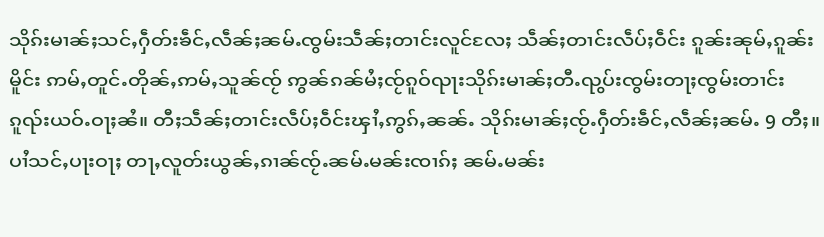သိုၵ်းမၢၼ်ႈသင်ႇႁဵတ်းၶဵင်ႇလဵၼ်ႈၼမ်ႉၸွမ်းသဵၼ်ႈတၢင်းလူင်လႄႈ သဵၼ်ႈတၢင်းလဵပ်ႈဝဵင်း ၵူၼ်းၼုမ်ႇၵူၼ်းမိူင်း ဢမ်ႇတူင်ႉတိုၼ်ႇဢမ်ႇသူၼ်ၸႂ် ဢွၼ်ၵၼ်မႆႈၸႂ်ၵူဝ်ၺႃးသိုၵ်းမၢၼ်ႈတီႉၺွပ်းၸွမ်းတႃႈၸွမ်းတၢင်းၵူၺ်းယဝ်ႉဝႃႈၼႆ။ တီႈသဵၼ်ႈတၢင်းလဵပ်ႈဝဵင်းၾၢႆႇဢွၵ်ႇၼၼ်ႉ သိုၵ်းမၢၼ်ႈၸႂ်ႉႁဵတ်းၶဵင်ႇလဵၼ်ႈၼမ်ႉ 9 တီႈ။ ပၢႆသင်ႇပႃးဝႃႈ တႃႇလူတ်းယွၼ်ႇၵၢၼ်ၸႂ်ႉၼမ်ႉမၼ်းၸၢၵ်ႈ ၼမ်ႉမၼ်း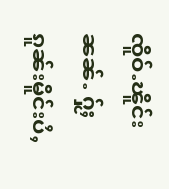ၸိူဝ်ႉၽိူင်းၼၼ်ႉ ႁႂ်ႈၵူၼ်းမိူင်းပႆႇ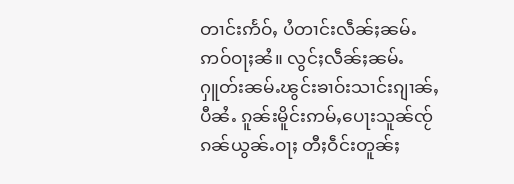တၢင်းဢႅဝ်ႇ ပႆတၢင်းလဵၼ်ႈၼမ်ႉဢဝ်ဝႃႈၼႆ။ လွင်ႈလဵၼ်ႈၼမ်ႉႁူတ်းၼမ်ႉၽွင်းၶၢဝ်းသၢင်းၵျၢၼ်ႇပီၼႆႉ ၵူၼ်းမိူင်းဢမ်ႇပေႃးသူၼ်ၸႂ်ၵၼ်ယွၼ်ႉဝႃႈ တီႈဝဵင်းတူၼ်ႈ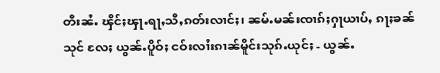တီးၼႆႉ ၾိင်ႈၾႃႉရႃႇသီႇၵတ်းလၢင်ႈ၊ ၼမ်ႉမၼ်းၸၢၵ်ႈႁႃယၢပ်ႇ ၵႃႈၶၼ်သုင် လႄႈ ယွၼ်ႉပိူဝ်ႈ ငဝ်းလၢႆးၵၢၼ်မိူင်းသုၵ်ႉယုင်ႈ - ယွၼ်ႉ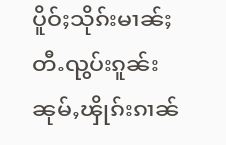ပိူဝ်ႈသိုၵ်းမၢၼ်ႈတီႉၺွပ်းၵူၼ်းၼုမ်ႇၾိုၵ်းၵၢၼ်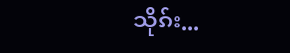သိုၵ်း...